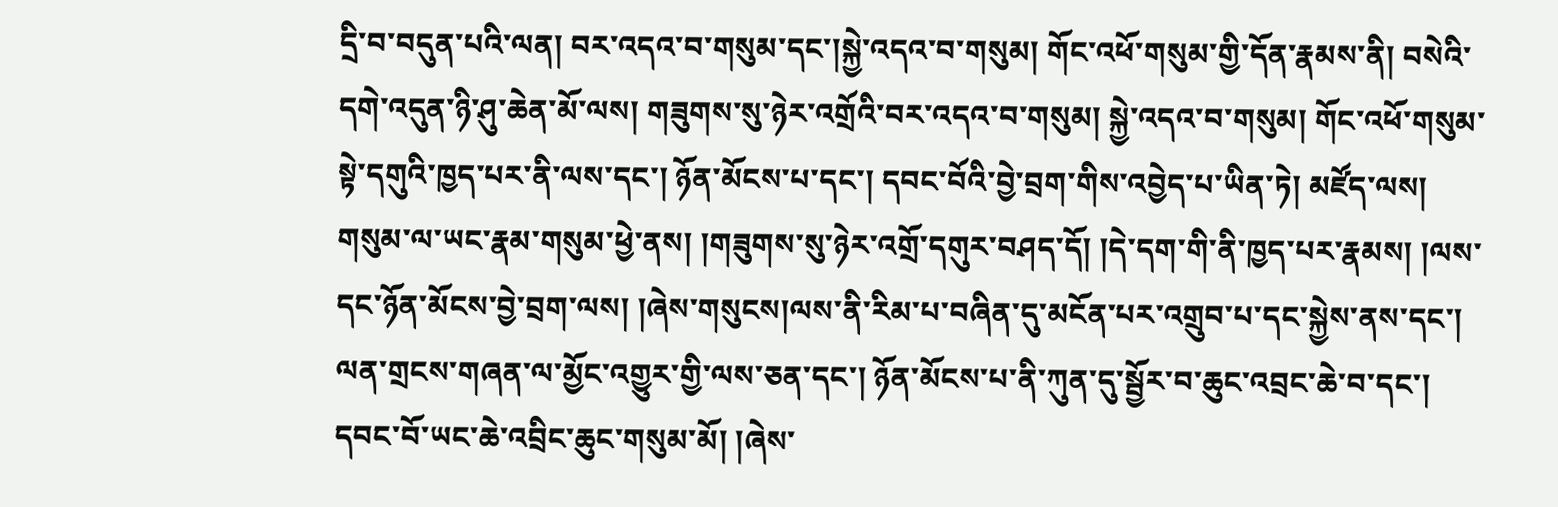དྲི་བ་བདུན་པའི་ལན། བར་འདའ་བ་གསུམ་དང་།སྐྱེ་འདའ་བ་གསུམ། གོང་འཕོ་གསུམ་གྱི་དོན་རྣམས་ནི། བསེའི་དགེ་འདུན་ཉི་ཤུ་ཆེན་མོ་ལས། གཟུགས་སུ་ཉེར་འགྲོའི་བར་འདའ་བ་གསུམ། སྐྱེ་འདའ་བ་གསུམ། གོང་འཕོ་གསུམ་སྟེ་དགུའི་ཁྱད་པར་ནི་ལས་དང་། ཉོན་མོངས་པ་དང་། དབང་བོའི་བྱེ་བྲག་གིས་འབྱེད་པ་ཡིན་ཏེ། མཛོད་ལས། གསུམ་ལ་ཡང་རྣམ་གསུམ་ཕྱེ་ནས། །གཟུགས་སུ་ཉེར་འགྲོ་དགུར་བཤད་དོ། །དེ་དག་གི་ནི་ཁྱད་པར་རྣམས། །ལས་དང་ཉོན་མོངས་བྱེ་བྲག་ལས། །ཞེས་གསུངས།ལས་ནི་རིམ་པ་བཞིན་དུ་མངོན་པར་འགྲུབ་པ་དང་སྐྱེས་ནས་དང་། ལན་གྲངས་གཞན་ལ་མྱོང་འགྱུར་གྱི་ལས་ཅན་དང་། ཉོན་མོངས་པ་ནི་ཀུན་དུ་སྦྱོར་བ་ཆུང་འབྲང་ཆེ་བ་དང་། དབང་བོ་ཡང་ཆེ་འབྲིང་ཆུང་གསུམ་མོ། །ཞེས་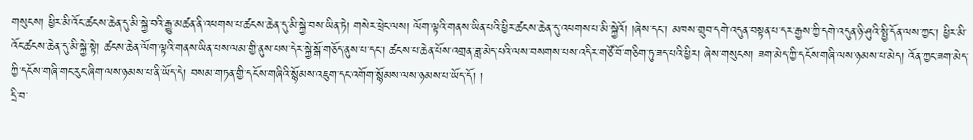གསུངས། ཕྱིར་མི་འོང་ཚངས་ཆེན་དུ་མི་སྐྱེ་བའི་རྒྱུ་མཚན་ནི་འཕགས་པ་ཚངས་ཆེན་དུ་མི་སྐྱེ་བས་ཡིན་ཏེ། གསེར་ཕྲེང་ལས། ལོག་ལྟའི་གནས་ཡིན་པའི་ཕྱིར་ཚངས་ཆེན་དུ་འཕགས་པ་མི་སྐྱེའོ། །ཞེས་དང་། མཁས་གྲུབ་དགེ་འདུན་བསྟན་པ་དར་རྒྱས་ཀྱི་དགེ་འདུན་ཉི་ཤུའི་སྤྱི་དོན་ལས་ཀྱང་། ཕྱིར་མི་འོང་ཚངས་ཆེན་དུ་མི་སྐྱེ་སྟེ། ཚངས་ཆེན་ལོག་ལྟའི་གནས་ཡིན་པས་ལམ་གྱི་ནུས་པས་དེར་སྐྱེ་སྒོ་གཅོད་ནུས་པ་དང་། ཚངས་པ་ཆེན་པོས་འགྲན་ཟླ་མེད་པའི་ལས་བསགས་པས་འདིར་གཙོ་བོ་གཅིག་ཏུ་ཟད་པའི་ཕྱིར། ཞེས་གསུངས། ཟག་མེད་ཀྱི་དངོས་གཞི་ལས་ཉམས་པ་མེད། འོན་ཀྱང་ཟག་མེད་ཀྱི་དངོས་གཞི་གང་རུང་ཞིག་ལས་ཉམས་པ་ནི་ཡོད་དེ། བསམ་གཏན་གྱི་དངོས་གཞིའི་སྙོམས་འཇུག་དང་འགོག་སྙོམས་ལས་ཉམས་པ་ཡོད་དོ། །
དྲི་བ་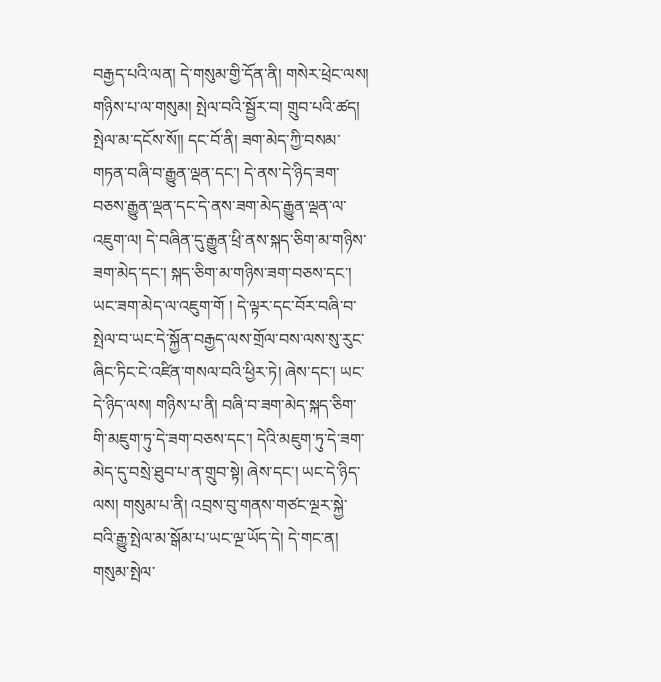བརྒྱད་པའི་ལན། དེ་གསུམ་གྱི་དོན་ནི། གསེར་ཕྲེང་ལས། གཉིས་པ་ལ་གསུམ། སྤེལ་བའི་སྦྱོར་བ། གྲུབ་པའི་ཚད། སྤེལ་མ་དངོས་སོ།། དང་བོ་ནི། ཟག་མེད་ཀྱི་བསམ་གཏན་བཞི་བ་རྒྱུན་ལྡན་དང་། དེ་ནས་དེ་ཉིད་ཟག་བཅས་རྒྱུན་ལྡན་དང་དེ་ནས་ཟག་མེད་རྒྱུན་ལྡན་ལ་འཇུག་ལ། དེ་བཞིན་དུ་རྒྱུན་ཕྲི་ནས་སྐད་ཅིག་མ་གཉིས་ཟག་མེད་དང་། སྐད་ཅིག་མ་གཉིས་ཟག་བཅས་དང་། ཡང་ཟག་མེད་ལ་འཇུག་གོ ། དེ་ལྟར་དང་བོར་བཞི་བ་སྤེལ་བ་ཡང་དེ་སྐྱོན་བརྒྱད་ལས་གྲོལ་བས་ལས་སུ་རུང་ཞིང་ཏིང་ངེ་འཛིན་གསལ་བའི་ཕྱིར་ཏེ། ཞེས་དང་། ཡང་དེ་ཉིད་ལས། གཉིས་པ་ནི། བཞི་བ་ཟག་མེད་སྐད་ཅིག་གི་མཇུག་ཏུ་དེ་ཟག་བཅས་དང་། དེའི་མཇུག་ཏུ་དེ་ཟག་མེད་དུ་བསྲེ་ཐུབ་པ་ན་གྲུབ་སྟེ། ཞེས་དང་། ཡང་དེ་ཉིད་ལས། གསུམ་པ་ནི། འབྲས་བུ་གནས་གཙང་ལྔར་སྐྱེ་བའི་རྒྱུ་སྤེལ་མ་སྒོམ་པ་ཡང་ལྔ་ཡོད་དེ། དེ་གང་ན། གསུམ་སྤེལ་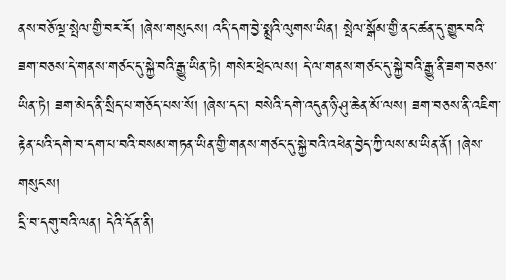ནས་བཅོ་ལྔ་སྤེལ་གྱི་བར་རོ། །ཞེས་གསུངས། འདི་དག་བྱེ་སྨྲའི་ལུགས་ཡིན། སྤེལ་སྒོམ་གྱི་ནང་ཚན་དུ་གྱུར་བའི་ཟག་བཅས་དེ་གནས་གཙང་དུ་སྐྱེ་བའི་རྒྱུ་ཡིན་ཏེ། གསེར་ཕྲེང་ལས། དེ་ལ་གནས་གཙང་དུ་སྐྱེ་བའི་རྒྱུ་ནི་ཟག་བཅས་ཡིན་ཏེ། ཟག་མེད་ནི་སྲིད་པ་གཅོད་པས་སོ། །ཞེས་དང་། བསེའི་དགེ་འདུན་ཉི་ཤུ་ཆེན་མོ་ལས། ཟག་བཅས་ནི་འཇིག་རྟེན་པའི་དགེ་བ་དག་པ་བའི་བསམ་གཏན་ཡིན་གྱི་གནས་གཙང་དུ་སྐྱེ་བའི་འཕེན་བྱེད་ཀྱི་ལས་མ་ཡིན་ནོ། །ཞེས་གསུངས།
དྲི་བ་དགུ་བའི་ལན། དེའི་དོན་ནི།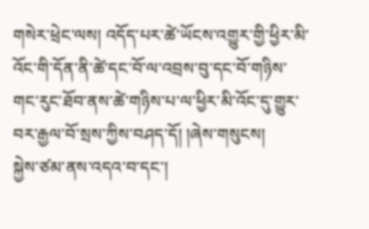གསེར་ཕྲེང་ལས། འདོད་པར་ཚེ་ཡོངས་འགྱུར་གྱི་ཕྱིར་མི་འོང་གི་དོན་ནི་ཚེ་དང་བོ་ལ་འབྲས་བུ་དང་བོ་གཉིས་གང་རུང་ཐོབ་ནས་ཚེ་གཉིས་པ་ལ་ཕྱིར་མི་འོང་དུ་གྱུར་བར་རྒྱལ་བོ་སྲས་ཀྱིས་བཤད་དོ། །ཞེས་གསུངས།
སྐྱེས་ཙམ་ནས་འདའ་བ་དང་།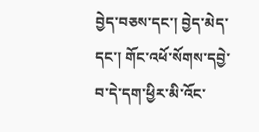བྱེད་བཅས་དང་། བྱེད་མེད་དང་། གོང་འཕོ་སོགས་དབྱེ་བ་དེ་དག་ཕྱིར་མི་འོང་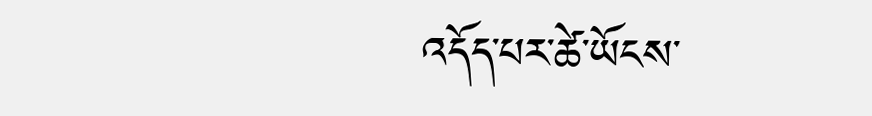འདོད་པར་ཚེ་ཡོངས་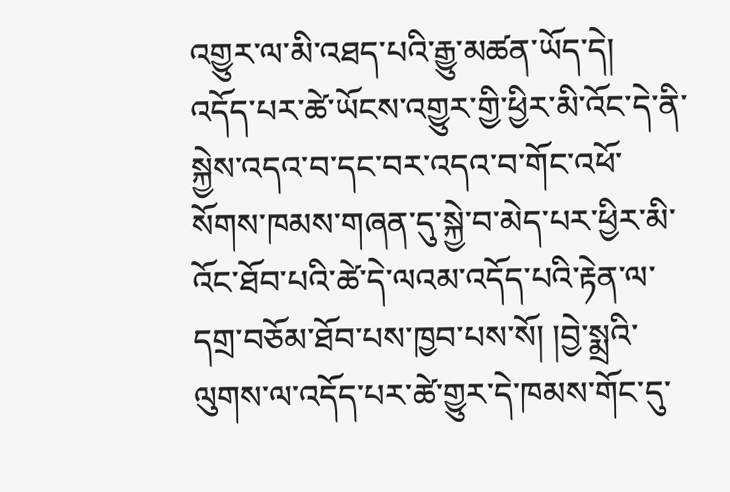འགྱུར་ལ་མི་འཐད་པའི་རྒྱུ་མཚན་ཡོད་དེ། འདོད་པར་ཚེ་ཡོངས་འགྱུར་གྱི་ཕྱིར་མི་འོང་དེ་ནི་སྐྱེས་འདའ་བ་དང་བར་འདའ་བ་གོང་འཕོ་སོགས་ཁམས་གཞན་དུ་སྐྱེ་བ་མེད་པར་ཕྱིར་མི་འོང་ཐོབ་པའི་ཚེ་དེ་ལའམ་འདོད་པའི་རྟེན་ལ་དགྲ་བཅོམ་ཐོབ་པས་ཁྱབ་པས་སོ། །བྱེ་སྨྲའི་ལུགས་ལ་འདོད་པར་ཚེ་གྱུར་དེ་ཁམས་གོང་དུ་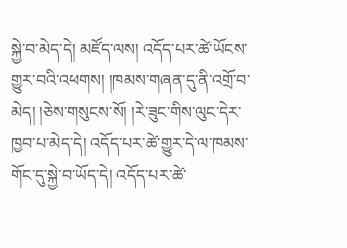སྐྱེ་བ་མེད་དེ། མཛོད་ལས། འདོད་པར་ཚེ་ཡོངས་གྱུར་བའི་འཕགས། །ཁམས་གཞན་དུ་ནི་འགྲོ་བ་མེད། །ཅེས་གསུངས་སོ། །རེ་ཟུང་གིས་ལུང་དེར་ཁྱབ་པ་མེད་དེ། འདོད་པར་ཚེ་གྱུར་དེ་ལ་ཁམས་གོང་དུ་སྐྱེ་བ་ཡོད་དེ། འདོད་པར་ཚེ་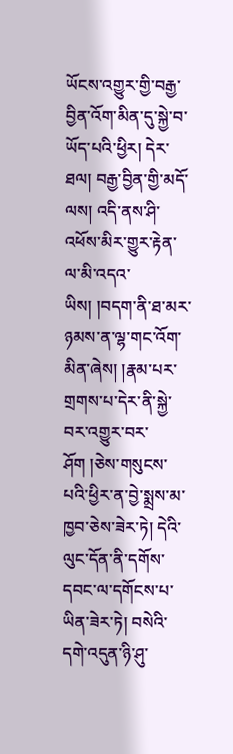ཡོངས་འགྱུར་གྱི་བརྒྱ་བྱིན་འོག་མིན་དུ་སྐྱེ་བ་ཡོད་པའི་ཕྱིར། དེར་ཐལ། བརྒྱ་བྱིན་གྱི་མདོ་ལས། འདི་ནས་ཤི་འཕོས་མིར་གྱུར་རྟེན་ལ་མི་འདའ་ཡིས། །བདག་ནི་ཐ་མར་ཉམས་ན་ལྷ་གང་འོག་མིན་ཞེས། །རྣམ་པར་གྲགས་པ་དེར་ནི་སྐྱེ་བར་འགྱུར་བར་ཤོག །ཅེས་གསུངས་པའི་ཕྱིར་ན་བྱེ་སྨྲས་མ་ཁྱབ་ཅེས་ཟེར་ཏེ། དེའི་ལུང་དོན་ནི་དགོས་དབང་ལ་དགོངས་པ་ཡིན་ཟེར་ཏེ། བསེའི་དགེ་འདུན་ཉི་ཤུ་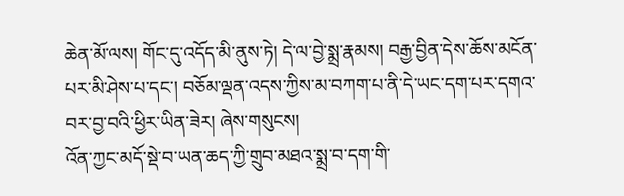ཆེན་མོ་ལས། གོང་དུ་འདོད་མི་ནུས་ཏེ། དེ་ལ་བྱེ་སྨྲ་རྣམས། བརྒྱ་བྱིན་དེས་ཆོས་མངོན་པར་མི་ཤེས་པ་དང་། བཅོམ་ལྡན་འདས་ཀྱིས་མ་བཀག་པ་ནི་དེ་ཡང་དག་པར་དགའ་བར་བྱ་བའི་ཕྱིར་ཡིན་ཟེར། ཞེས་གསུངས།
འོན་ཀྱང་མདོ་སྡེ་བ་ཡན་ཆད་ཀྱི་གྲུབ་མཐའ་སྨྲ་བ་དག་གི་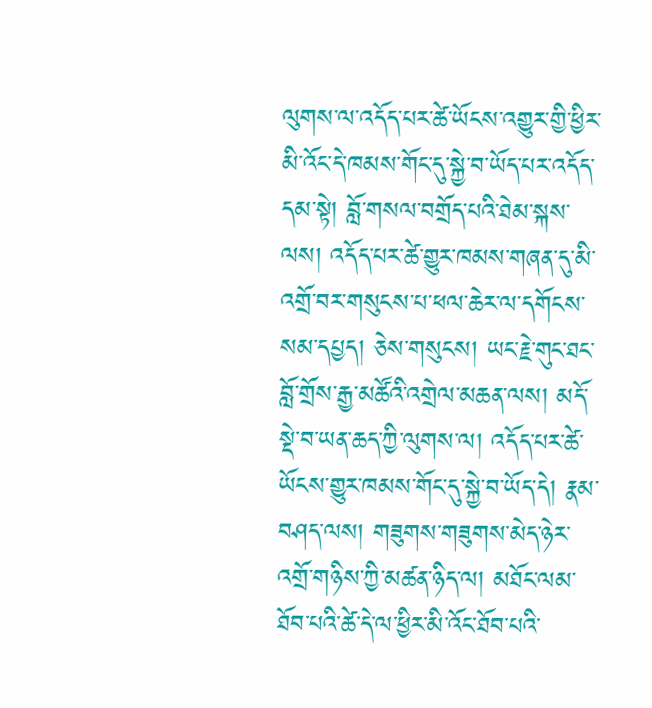ལུགས་ལ་འདོད་པར་ཚེ་ཡོངས་འགྱུར་གྱི་ཕྱིར་མི་འོང་དེ་ཁམས་གོང་དུ་སྐྱེ་བ་ཡོད་པར་འདོད་དམ་སྟེ། བློ་གསལ་བགྲོད་པའི་ཐེམ་སྐས་ལས། འདོད་པར་ཚེ་གྱུར་ཁམས་གཞན་དུ་མི་འགྲོ་བར་གསུངས་པ་ཕལ་ཆེར་ལ་དགོངས་སམ་དཔྱད། ཅེས་གསུངས། ཡང་རྗེ་གུང་ཐང་བློ་གྲོས་རྒྱ་མཚོའི་འགྲེལ་མཆན་ལས། མདོ་སྡེ་བ་ཡན་ཆད་ཀྱི་ལུགས་ལ། འདོད་པར་ཚེ་ཡོངས་གྱུར་ཁམས་གོང་དུ་སྐྱེ་བ་ཡོད་དེ། རྣམ་བཤད་ལས། གཟུགས་གཟུགས་མེད་ཉེར་འགྲོ་གཉིས་ཀྱི་མཚན་ཉིད་ལ། མཐོང་ལམ་ཐོབ་པའི་ཚེ་དེ་ལ་ཕྱིར་མི་འོང་ཐོབ་པའི་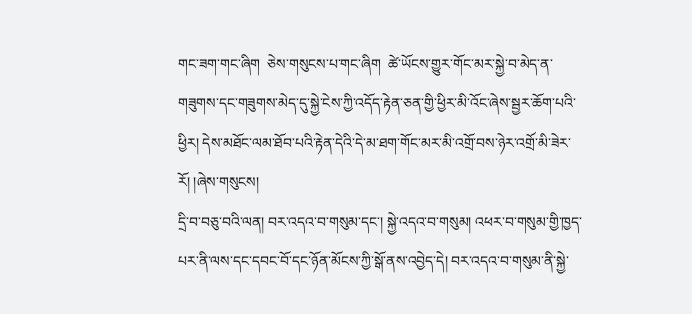གང་ཟག་གང་ཞིག  ཅེས་གསུངས་པ་གང་ཞིག  ཚེ་ཡོངས་གྱུར་གོང་མར་སྐྱེ་བ་མེད་ན་གཟུགས་དང་གཟུགས་མེད་དུ་སྐྱེ་ངེས་ཀྱི་འདོད་རྟེན་ཅན་གྱི་ཕྱིར་མི་འོང་ཞེས་སྦྱར་ཆོག་པའི་ཕྱིར། དེས་མཐོང་ལམ་ཐོབ་པའི་རྟེན་དེའི་དེ་མ་ཐག་གོང་མར་མི་འགྲོ་བས་ཉེར་འགྲོ་མི་ཟེར་རོ། །ཞེས་གསུངས།
དྲི་བ་བཅུ་བའི་ལན། བར་འདའ་བ་གསུམ་དང་། སྐྱེ་འདའ་བ་གསུམ། འཕར་བ་གསུམ་གྱི་ཁྱད་པར་ནི་ལས་དང་དབང་བོ་དང་ཉོན་མོངས་ཀྱི་སྒོ་ནས་འབྱེད་དེ། བར་འདའ་བ་གསུམ་ནི་སྐྱེ་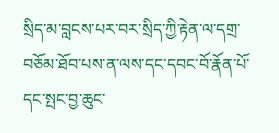སྲིད་མ་བླངས་པར་བར་སྲིད་ཀྱི་རྟེན་ལ་དགྲ་བཅོམ་ཐོབ་པས་ན་ལས་དང་དབང་བོ་རྣོན་པོ་དང་སྤང་བྱ་ཆུང་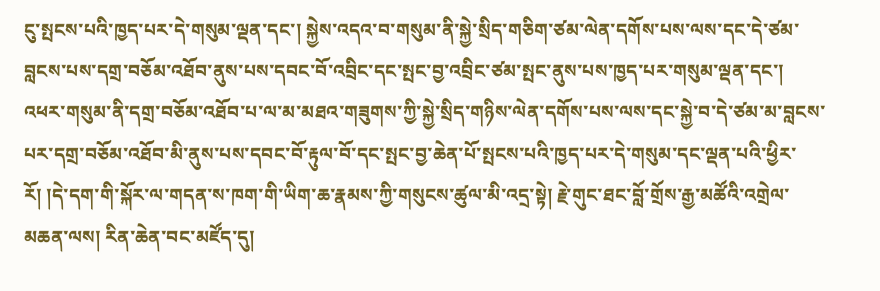ངུ་སྤངས་པའི་ཁྱད་པར་དེ་གསུམ་ལྡན་དང་། སྐྱེས་འདའ་བ་གསུམ་ནི་སྐྱེ་སྲིད་གཅིག་ཙམ་ལེན་དགོས་པས་ལས་དང་དེ་ཙམ་བླངས་པས་དགྲ་བཅོམ་འཐོབ་ནུས་པས་དབང་བོ་འབྲིང་དང་སྤང་བྱ་འབྲིང་ཙམ་སྤང་ནུས་པས་ཁྱད་པར་གསུམ་ལྡན་དང་། འཕར་གསུམ་ནི་དགྲ་བཅོམ་འཐོབ་པ་ལ་མ་མཐའ་གཟུགས་ཀྱི་སྐྱེ་སྲིད་གཉིས་ལེན་དགོས་པས་ལས་དང་སྐྱེ་བ་དེ་ཙམ་མ་བླངས་པར་དགྲ་བཅོམ་འཐོབ་མི་ནུས་པས་དབང་བོ་རྟུལ་བོ་དང་སྤང་བྱ་ཆེན་པོ་སྤངས་པའི་ཁྱད་པར་དེ་གསུམ་དང་ལྡན་པའི་ཕྱིར་རོ། །དེ་དག་གི་སྐོར་ལ་གདན་ས་ཁག་གི་ཡིག་ཆ་རྣམས་ཀྱི་གསུངས་ཚུལ་མི་འདྲ་སྟེ། རྗེ་གུང་ཐང་བློ་གྲོས་རྒྱ་མཚོའི་འགྲེལ་མཆན་ལས། རིན་ཆེན་བང་མཛོད་དུ།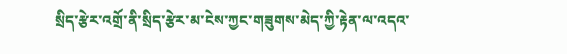སྲིད་རྩེར་འགྲོ་ནི་སྲིད་རྩེར་མ་ངེས་ཀྱང་གཟུགས་མེད་ཀྱི་རྟེན་ལ་འདའ་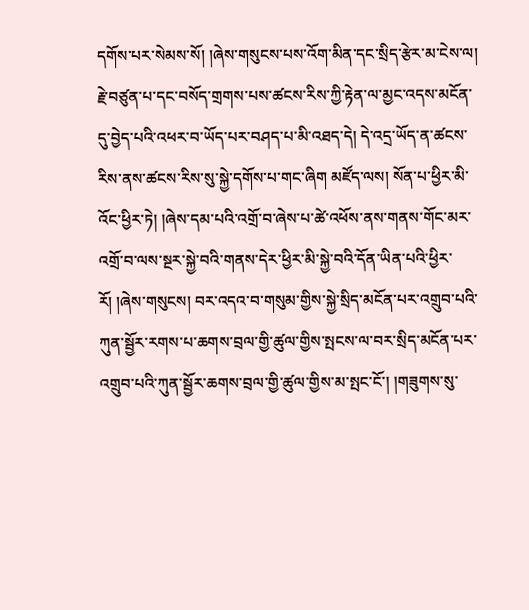དགོས་པར་སེམས་སོ། །ཞེས་གསུངས་པས་འོག་མིན་དང་སྲིད་རྩེར་མ་ངེས་ལ། རྗེ་བཙུན་པ་དང་བསོད་གྲགས་པས་ཚངས་རིས་ཀྱི་རྟེན་ལ་མྱང་འདས་མངོན་དུ་བྱེད་པའི་འཕར་བ་ཡོད་པར་བཤད་པ་མི་འཐད་དེ། དེ་འདྲ་ཡོད་ན་ཚངས་རིས་ནས་ཚངས་རིས་སུ་སྐྱེ་དགོས་པ་གང་ཞིག མཛོད་ལས། སོན་པ་ཕྱིར་མི་འོང་ཕྱིར་ཏེ། །ཞེས་དམ་པའི་འགྲོ་བ་ཞེས་པ་ཚེ་འཕོས་ནས་གནས་གོང་མར་འགྲོ་བ་ལས་སྔར་སྐྱེ་བའི་གནས་དེར་ཕྱིར་མི་སྐྱེ་བའི་དོན་ཡིན་པའི་ཕྱིར་རོ། །ཞེས་གསུངས། བར་འདའ་བ་གསུམ་གྱིས་སྐྱེ་སྲིད་མངོན་པར་འགྲུབ་པའི་ཀུན་སྦྱོར་རགས་པ་ཆགས་བྲལ་གྱི་ཚུལ་གྱིས་སྤངས་ལ་བར་སྲིད་མངོན་པར་འགྲུབ་པའི་ཀུན་སྦྱོར་ཆགས་བྲལ་གྱི་ཚུལ་གྱིས་མ་སྤང་ངོ་། །གཟུགས་སུ་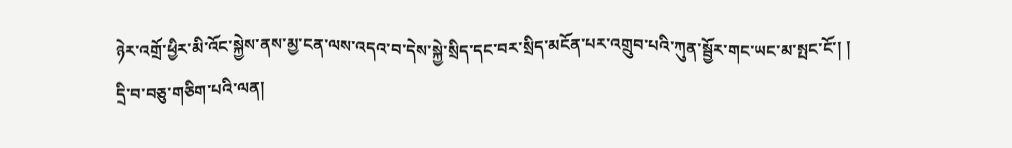ཉེར་འགྲོ་ཕྱིར་མི་འོང་སྐྱེས་ནས་མྱ་ངན་ལས་འདའ་བ་དེས་སྐྱེ་སྲིད་དང་བར་སྲིད་མངོན་པར་འགྲུབ་པའི་ཀུན་སྦྱོར་གང་ཡང་མ་སྤང་ངོ་། །
དྲི་བ་བཅུ་གཅིག་པའི་ལན།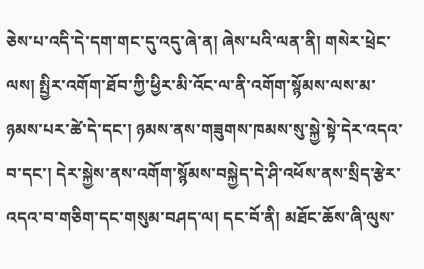ཅེས་པ་འདི་དེ་དག་གང་དུ་འདུ་ཞེ་ན། ཞེས་པའི་ལན་ནི། གསེར་ཕྲེང་ལས། སྤྱིར་འགོག་ཐོབ་ཀྱི་ཕྱིར་མི་འོང་ལ་ནི་འགོག་སྙོམས་ལས་མ་ཉམས་པར་ཚེ་དེ་དང་། ཉམས་ནས་གཟུགས་ཁམས་སུ་སྐྱེ་སྟེ་དེར་འདའ་བ་དང་། དེར་སྐྱེས་ནས་འགོག་སྙོམས་བསྐྱེད་དེ་ཤི་འཕོས་ནས་སྲིད་རྩེར་འདའ་བ་གཅིག་དང་གསུམ་བཤད་ལ། དང་བོ་ནི། མཐོང་ཆོས་ཞི་ལུས་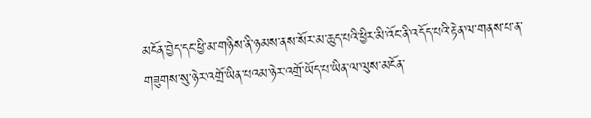མངོན་བྱེད་དང་ཕྱི་མ་གཉིས་ནི་ཉམས་ནས་སོར་མ་ཆུད་པའི་ཕྱིར་མི་འོང་ནི་འདོད་པའི་རྟེན་ལ་གནས་པ་ན་གཟུགས་སུ་ཉེར་འགྲོ་ཡིན་པའམ་ཉེར་འགྲོ་ཡོད་པ་ཡིན་ལ་ལུས་མངོན་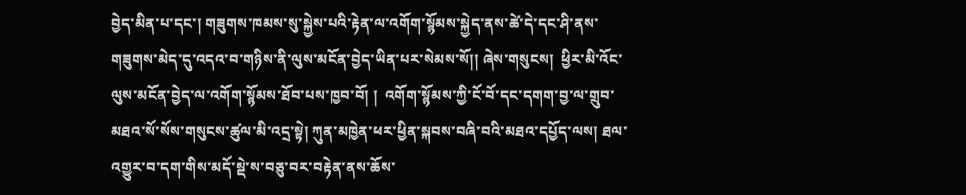བྱེད་མིན་པ་དང་། གཟུགས་ཁམས་སུ་སྐྱེས་པའི་རྟེན་ལ་འགོག་སྙོམས་སྐྱེད་ནས་ཚེ་དེ་དང་ཤི་ནས་གཟུགས་མེད་དུ་འདའ་བ་གཉིས་ནི་ལུས་མངོན་བྱེད་ཡིན་པར་སེམས་སོ།། ཞེས་གསུངས།  ཕྱིར་མི་འོང་ལུས་མངོན་བྱེད་ལ་འགོག་སྙོམས་ཐོབ་པས་ཁྱབ་བོ། །  འགོག་སྙོམས་ཀྱི་ངོ་བོ་དང་དགག་བྱ་ལ་གྲུབ་མཐའ་སོ་སོས་གསུངས་ཚུལ་མི་འདྲ་སྟེ། ཀུན་མཁྱེན་ཕར་ཕྱིན་སྐབས་བཞི་བའི་མཐའ་དཔྱོད་ལས། ཐལ་འགྱུར་བ་དག་གིས་མདོ་སྡེ་ས་བཅུ་བར་བརྟེན་ནས་ཆོས་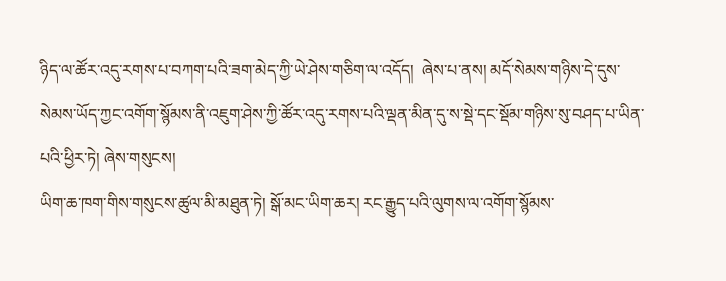ཉིད་ལ་ཚོར་འདུ་རགས་པ་བཀག་པའི་ཟག་མེད་ཀྱི་ཡེ་ཤེས་གཅིག་ལ་འདོད།  ཞེས་པ་ནས། མདོ་སེམས་གཉིས་དེ་དུས་སེམས་ཡོད་ཀྱང་འགོག་སྙོམས་ནི་འཇུག་ཤེས་ཀྱི་ཚོར་འདུ་རགས་པའི་ལྡན་མིན་དུ་ས་སྡེ་དང་སྡོམ་གཉིས་སུ་བཤད་པ་ཡིན་པའི་ཕྱིར་ཏེ། ཞེས་གསུངས།
ཡིག་ཆ་ཁག་གིས་གསུངས་ཚུལ་མི་མཐུན་ཏེ། སྒོ་མང་ཡིག་ཆར། རང་རྒྱུད་པའི་ལུགས་ལ་འགོག་སྙོམས་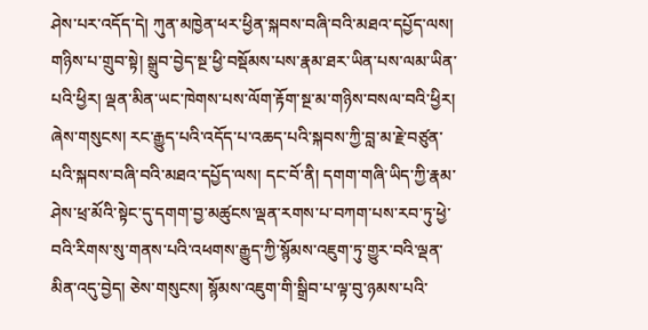ཤེས་པར་འདོད་དེ། ཀུན་མཁྱེན་ཕར་ཕྱིན་སྐབས་བཞི་བའི་མཐའ་དཔྱོད་ལས། གཉིས་པ་གྲུབ་སྟེ། སྒྲུབ་བྱེད་སྔ་ཕྱི་བསྡོམས་པས་རྣམ་ཐར་ཡིན་པས་ལམ་ཡིན་པའི་ཕྱིར། ལྡན་མིན་ཡང་ཁེགས་པས་ལོག་རྟོག་སྔ་མ་གཉིས་བསལ་བའི་ཕྱིར། ཞེས་གསུངས། རང་རྒྱུད་པའི་འདོད་པ་འཆད་པའི་སྐབས་ཀྱི་བླ་མ་རྗེ་བཙུན་པའི་སྐབས་བཞི་བའི་མཐའ་དཔྱོད་ལས། དང་བོ་ནི། དགག་གཞི་ཡིད་ཀྱི་རྣམ་ཤེས་ཕྲ་མོའི་སྟེང་དུ་དགག་བྱ་མཚུངས་ལྡན་རགས་པ་བཀག་པས་རབ་ཏུ་ཕྱེ་བའི་རིགས་སུ་གནས་པའི་འཕགས་རྒྱུད་ཀྱི་སྙོམས་འཇུག་ཏུ་གྱུར་བའི་ལྡན་མིན་འདུ་བྱེད། ཅེས་གསུངས། སྙོམས་འཇུག་གི་སྒྲིབ་པ་ལྟ་བུ་ཉམས་པའི་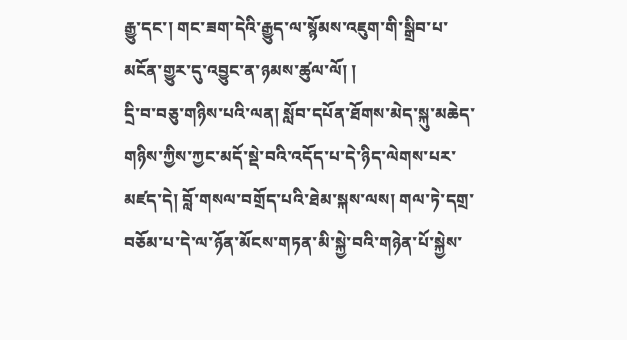རྒྱུ་དང་། གང་ཟག་དེའི་རྒྱུད་ལ་སྙོམས་འཇུག་གི་སྒྲིབ་པ་མངོན་གྱུར་དུ་འབྱུང་ན་ཉམས་ཚུལ་ལོ། །
དྲི་བ་བཅུ་གཉིས་པའི་ལན། སློབ་དཔོན་ཐོགས་མེད་སྐུ་མཆེད་གཉིས་ཀྱིས་ཀྱང་མདོ་སྡེ་བའི་འདོད་པ་དེ་ཉིད་ལེགས་པར་མཛད་དེ། བློ་གསལ་བགྲོད་པའི་ཐེམ་སྐས་ལས། གལ་ཏེ་དགྲ་བཅོམ་པ་དེ་ལ་ཉོན་མོངས་གཏན་མི་སྐྱེ་བའི་གཉེན་པོ་སྐྱེས་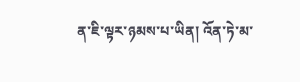ན་ཇི་ལྟར་ཉམས་པ་ཡིན། འོན་ཏེ་མ་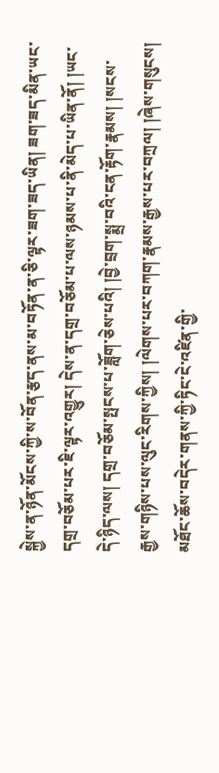སྐྱེས་ན་ཉོན་མོངས་ཀྱི་ས་བོན་རྩད་ནས་མ་བཏོན་ན་ཅི་ལྟར་ཟག་ཟད་ཡིན། ཟག་ཟད་མིན་ཡང་དགྲ་བཅོམ་པར་ཇི་ལྟར་འགྱུར། དེས་ན་དགྲ་བཅོམ་པ་ལས་ཉམས་པ་ནི་མེད་པ་ཡིན་ནོ། །ཡང་དེ་ཉིད་ལས། དགྲ་བཅོམ་སྤངས་པ་ཟློག་ཅེས་པའི། །བྱེ་བྲག་སྨྲ་བའི་ངན་རྟོག་རྣམས། །སངས་རྒྱས་གཉིས་པས་ལུང་རིགས་ཀྱིས། །ལེགས་པར་བཀག་རྣམས་རྒྱས་པར་བཀྲལ། །ཞེས་གསུངས། མཐོང་ཆོས་བདེར་གནས་ཀྱི་ཏིང་ངེ་འཛིན་གྱི་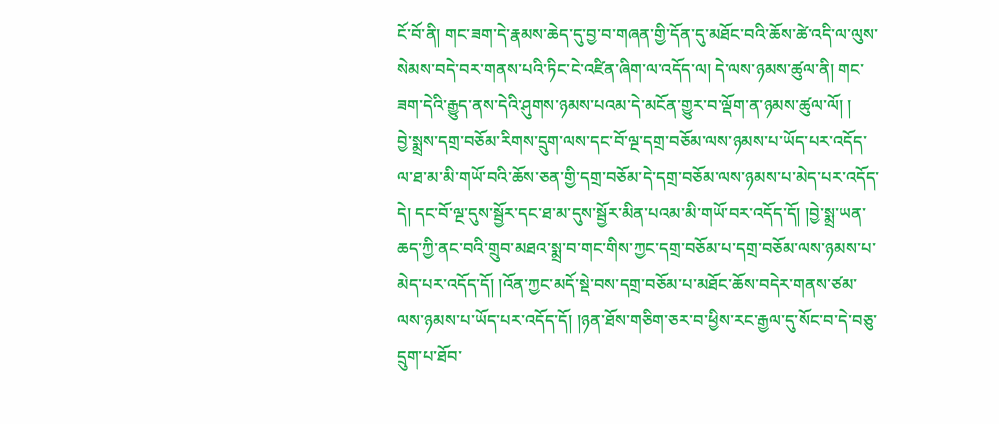ངོ་བོ་ནི། གང་ཟག་དེ་རྣམས་ཆེད་དུ་བྱ་བ་གཞན་གྱི་དོན་དུ་མཐོང་བའི་ཆོས་ཚེ་འདི་ལ་ལུས་སེམས་བདེ་བར་གནས་པའི་ཏིང་ངེ་འཛིན་ཞིག་ལ་འདོད་ལ། དེ་ལས་ཉམས་ཚུལ་ནི། གང་ཟག་དེའི་རྒྱུད་ནས་དེའི་ཤུགས་ཉམས་པའམ་དེ་མངོན་གྱུར་བ་ལྡོག་ན་ཉམས་ཚུལ་ལོ། །
བྱེ་སྨྲས་དགྲ་བཅོམ་རིགས་དྲུག་ལས་དང་བོ་ལྔ་དགྲ་བཅོམ་ལས་ཉམས་པ་ཡོད་པར་འདོད་ལ་ཐ་མ་མི་གཡོ་བའི་ཆོས་ཅན་གྱི་དགྲ་བཅོམ་དེ་དགྲ་བཅོམ་ལས་ཉམས་པ་མེད་པར་འདོད་དེ། དང་བོ་ལྔ་དུས་སྦྱོར་དང་ཐ་མ་དུས་སྦྱོར་མིན་པའམ་མི་གཡོ་བར་འདོད་དོ། །བྱེ་སྨྲ་ཡན་ཆད་ཀྱི་ནང་བའི་གྲུབ་མཐའ་སྨྲ་བ་གང་གིས་ཀྱང་དགྲ་བཅོམ་པ་དགྲ་བཅོམ་ལས་ཉམས་པ་མེད་པར་འདོད་དོ། །འོན་ཀྱང་མདོ་སྡེ་བས་དགྲ་བཅོམ་པ་མཐོང་ཆོས་བདེར་གནས་ཙམ་ལས་ཉམས་པ་ཡོད་པར་འདོད་དོ། །ཉན་ཐོས་གཅིག་ཅར་བ་ཕྱིས་རང་རྒྱལ་དུ་སོང་བ་དེ་བཅུ་དྲུག་པ་ཐོབ་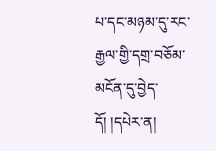པ་དང་མཉམ་དུ་རང་རྒྱལ་གྱི་དགྲ་བཅོམ་མངོན་དུ་བྱེད་དོ། །དཔེར་ན།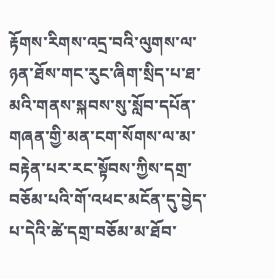རྟོགས་རིགས་འདྲ་བའི་ལུགས་ལ་ཉན་ཐོས་གང་རུང་ཞིག་སྲིད་པ་ཐ་མའི་གནས་སྐབས་སུ་སློབ་དཔོན་གཞན་གྱི་མན་ངག་སོགས་ལ་མ་བརྟེན་པར་རང་སྟོབས་ཀྱིས་དགྲ་བཅོམ་པའི་གོ་འཕང་མངོན་དུ་བྱེད་པ་དེའི་ཚེ་དགྲ་བཅོམ་མ་ཐོབ་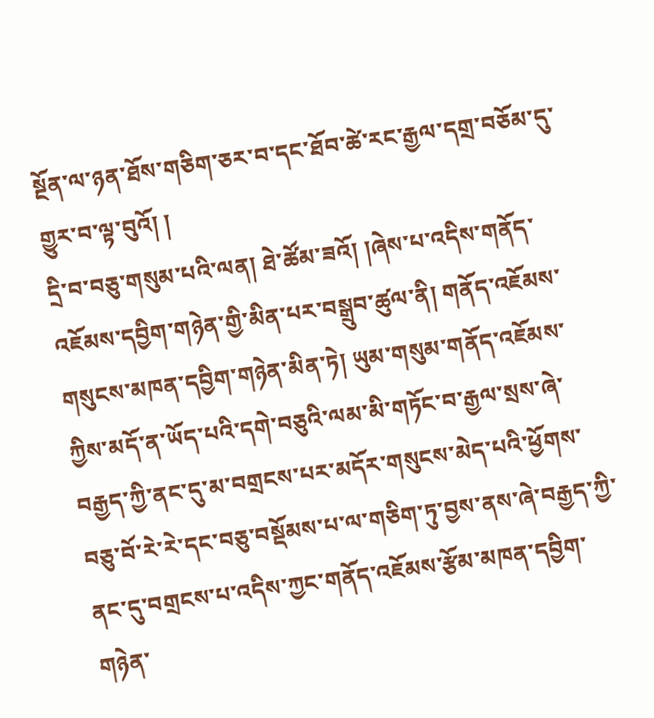སྔོན་ལ་ཉན་ཐོས་གཅིག་ཅར་བ་དང་ཐོབ་ཚེ་རང་རྒྱལ་དགྲ་བཅོམ་དུ་གྱུར་བ་ལྟ་བུའོ། །
དྲི་བ་བཅུ་གསུམ་པའི་ལན། ཐེ་ཚོམ་ཟའོ། །ཞེས་པ་འདིས་གནོད་འཇོམས་དབྱིག་གཉེན་གྱི་མིན་པར་བསྒྲུབ་ཚུལ་ནི། གནོད་འཇོམས་གསུངས་མཁན་དབྱིག་གཉེན་མིན་ཏེ། ཡུམ་གསུམ་གནོད་འཇོམས་ཀྱིས་མདོ་ན་ཡོད་པའི་དགེ་བཅུའི་ལམ་མི་གཏོང་བ་རྒྱལ་སྲས་ཞེ་བརྒྱད་ཀྱི་ནང་དུ་མ་བགྲངས་པར་མདོར་གསུངས་མེད་པའི་ཕྱོགས་བཅུ་བོ་རེ་རེ་དང་བཅུ་བསྡོམས་པ་ལ་གཅིག་ཏུ་བྱས་ནས་ཞེ་བརྒྱད་ཀྱི་ནང་དུ་བགྲངས་པ་འདིས་ཀྱང་གནོད་འཇོམས་རྩོམ་མཁན་དབྱིག་གཉེན་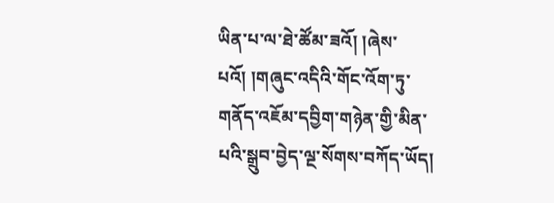ཡིན་པ་ལ་ཐེ་ཚོམ་ཟའོ། །ཞེས་པའོ། །གཞུང་འདིའི་གོང་འོག་ཏུ་གནོད་འཇོམ་དབྱིག་གཉེན་གྱི་མིན་པའི་སྒྲུབ་བྱེད་ལྔ་སོགས་བཀོད་ཡོད།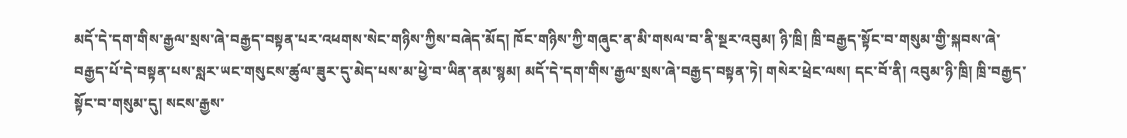མདོ་དེ་དག་གིས་རྒྱལ་སྲས་ཞེ་བརྒྱད་བསྟན་པར་འཕགས་སེང་གཉིས་ཀྱིས་བཞེད་མོད། ཁོང་གཉིས་ཀྱི་གཞུང་ན་མི་གསལ་བ་ནི་སྔར་འབུམ། ཉི་ཁྲི། ཁྲི་བརྒྱད་སྟོང་བ་གསུམ་གྱི་སྐབས་ཞེ་བརྒྱད་པོ་དེ་བསྟན་པས་སླར་ཡང་གསུངས་ཚུལ་ཟུར་དུ་མེད་པས་མ་ཕྱེ་བ་ཡིན་ནམ་སྙམ། མདོ་དེ་དག་གིས་རྒྱལ་སྲས་ཞེ་བརྒྱད་བསྟན་ཏེ། གསེར་ཕྲེང་ལས། དང་བོ་ནི། འབུམ་ཉི་ཁྲི། ཁྲི་བརྒྱད་སྟོང་བ་གསུམ་དུ། སངས་རྒྱས་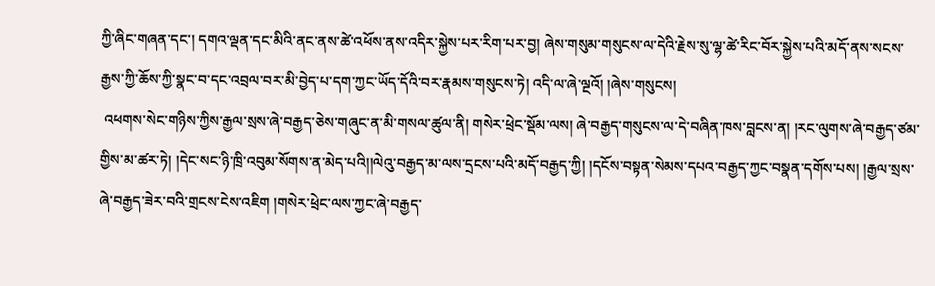ཀྱི་ཞིང་གཞན་དང་། དགའ་ལྡན་དང་མིའི་ནང་ནས་ཚེ་འཕོས་ནས་འདིར་སྐྱེས་པར་རིག་པར་བྱ། ཞེས་གསུམ་གསུངས་ལ་དེའི་རྗེས་སུ་ལྷ་ཚེ་རིང་བོར་སྐྱེས་པའི་མདོ་ནས་སངས་རྒྱས་ཀྱི་ཆོས་ཀྱི་སྣང་བ་དང་འབྲལ་བར་མི་བྱེད་པ་དག་ཀྱང་ཡོད་དོའི་བར་རྣམས་གསུངས་ཏེ། འདི་ལ་ཞེ་ལྔའོ། །ཞེས་གསུངས།
 འཕགས་སེང་གཉིས་ཀྱིས་རྒྱལ་སྲས་ཞེ་བརྒྱད་ཅེས་གཞུང་ན་མི་གསལ་ཚུལ་ནི། གསེར་ཕྲེང་སྡོམ་ལས། ཞེ་བརྒྱད་གསུངས་ལ་དེ་བཞིན་ཁས་བླངས་ན། །རང་ལུགས་ཞེ་བརྒྱད་ཙམ་གྱིས་མ་ཚར་ཏེ། །དེང་སང་ཉི་ཁྲི་འབུམ་སོགས་ན་མེད་པའི།།ལེའུ་བརྒྱད་མ་ལས་དྲངས་པའི་མདོ་བརྒྱད་ཀྱི། །དངོས་བསྟན་སེམས་དཔའ་བརྒྱད་ཀྱང་བསྣན་དགོས་པས། །རྒྱལ་སྲས་ཞེ་བརྒྱད་ཟེར་བའི་གྲངས་ངེས་འཇིག །གསེར་ཕྲེང་ལས་ཀྱང་ཞེ་བརྒྱད་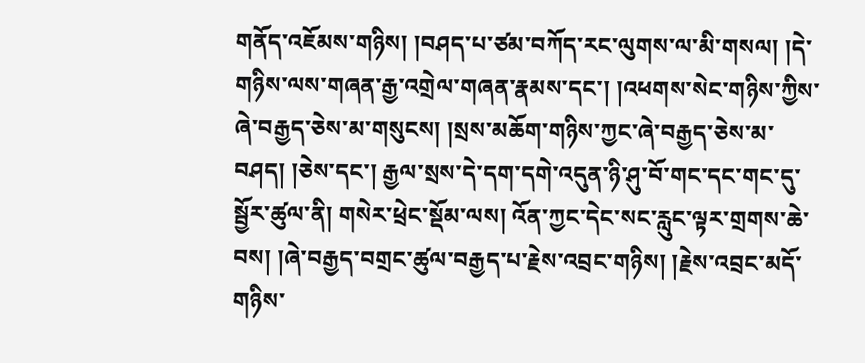གནོད་འཇོམས་གཉིས། །བཤད་པ་ཙམ་བཀོད་རང་ལུགས་ལ་མི་གསལ། །དེ་གཉིས་ལས་གཞན་རྒྱ་འགྲེལ་གཞན་རྣམས་དང་། །འཕགས་སེང་གཉིས་ཀྱིས་ཞེ་བརྒྱད་ཅེས་མ་གསུངས། །སྲས་མཆོག་གཉིས་ཀྱང་ཞེ་བརྒྱད་ཅེས་མ་བཤད། །ཅེས་དང་། རྒྱལ་སྲས་དེ་དག་དགེ་འདུན་ཉི་ཤུ་བོ་གང་དང་གང་དུ་སྦྱོར་ཚུལ་ནི། གསེར་ཕྲེང་སྡོམ་ལས། འོན་ཀྱང་དེང་སང་རླུང་ལྟར་གྲགས་ཆེ་བས། །ཞེ་བརྒྱད་བགྲང་ཚུལ་བརྒྱད་པ་རྗེས་འབྲང་གཉིས། །རྗེས་འབྲང་མདོ་གཉིས་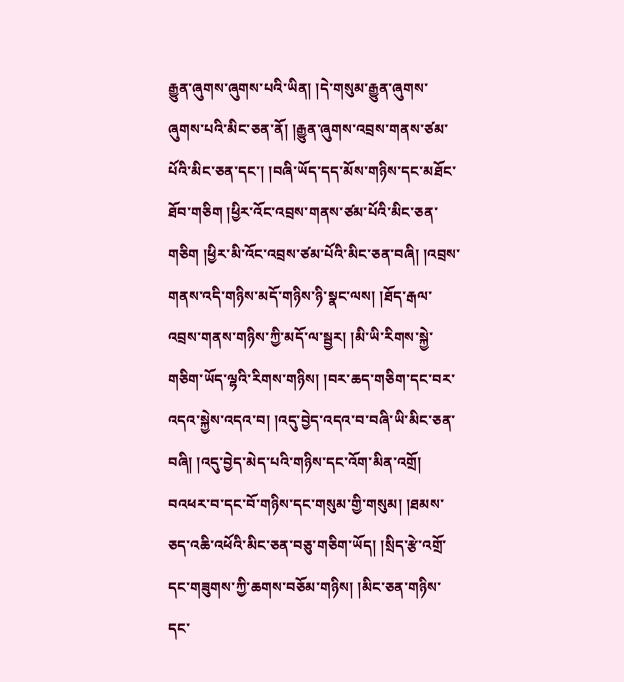རྒྱུན་ཞུགས་ཞུགས་པའི་ཡིན། །དེ་གསུམ་རྒྱུན་ཞུགས་ཞུགས་པའི་མིང་ཅན་ནོ། །རྒྱུན་ཞུགས་འབྲས་གནས་ཙམ་པོའི་མིང་ཅན་དང་། །བཞི་ཡོད་དད་མོས་གཉིས་དང་མཐོང་ཐོབ་གཅིག །ཕྱིར་འོང་འབྲས་གནས་ཙམ་པོའི་མིང་ཅན་གཅིག །ཕྱིར་མི་འོང་འབྲས་ཙམ་པོའི་མིང་ཅན་བཞི། །འབྲས་གནས་འདི་གཉིས་མདོ་གཉིས་ཉི་སྣང་ལས། །ཐོད་རྒལ་འབྲས་གནས་གཉིས་ཀྱི་མདོ་ལ་སྦྱར། །མི་ཡི་རིགས་སྐྱེ་གཅིག་ཡོད་ལྷའི་རིགས་གཉིས། །བར་ཆད་གཅིག་དང་བར་འདའ་སྐྱེས་འདའ་བ། །འདུ་བྱེད་འདའ་བ་བཞི་ཡི་མིང་ཅན་བཞི། །འདུ་བྱེད་མེད་པའི་གཉིས་དང་འོག་མིན་འགྲོ། བའཕར་བ་དང་བོ་གཉིས་དང་གསུམ་གྱི་གསུམ། །ཐམས་ཅད་འཆི་འཕོའི་མིང་ཅན་བཅུ་གཅིག་ཡོད། །སྲིད་རྩེ་འགྲོ་དང་གཟུགས་ཀྱི་ཆགས་བཅོམ་གཉིས། །མིང་ཅན་གཉིས་དང་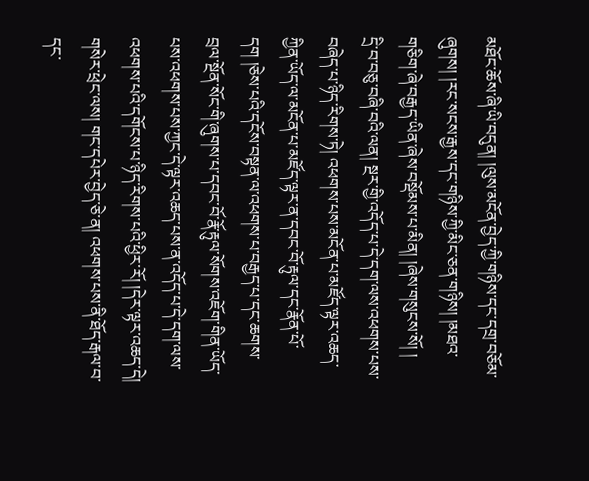མཐོང་ཆོས་ཞི་ཡི་བདུན། །ལུས་མངོན་བྱེད་ཀྱི་གཉིས་དང་དགྲ་བཅོམ་ཞུགས། །རང་སངས་རྒྱས་དང་གཉིས་ཀྱི་མིང་ཅན་གཉིས། །མཐའ་གཅིག་ཞེ་བརྒྱད་ཡིན་ཞེས་བསྡོམས་པ་མིན། །ཞེས་གསུངས་སོ། །
དྲི་བ་བཅུ་བཞི་བའི་ལན། སྔར་གྱི་འདོད་པ་དེ་དག་ལས་འཕགས་པས་བཞེད་པ་ཉིད་རིགས་ཏེ། འཕགས་པས་མངོན་པ་མཛོད་ལྟར་འཆད་ཀྱིན་ཡོད་ལ་མངོན་པ་མཛོད་ལྟར་ན་དབང་བོ་རྟུལ་དང་རྣོན་པོ་དག །ཅེས་པའི་དངོས་བསྟན་ལ་འཕགས་པ་བརྒྱད་པ་དང་ཆགས་བྲལ་སྔོན་སོང་གི་ཞུགས་པ་དབང་བོ་རྣོ་རྟུལ་སོགས་འཇོག་གིན་ཡོད་པས་འཕགས་པས་ཀྱང་དེ་ལྟར་འཆད་པས་ན་འདོད་པ་དེ་དག་ལས་འཕགས་པའི་དགོངས་པ་ཉིད་རིགས་པའི་ཕྱིར་རོ། །དེར་ལྟར་འཆད་དེ། གསེར་ཕྲེང་ལས། གང་དཔེར་བྱེད་ཅེ་ན། འཕགས་པས་ནི་ཐོད་རྒལ་བ་དང་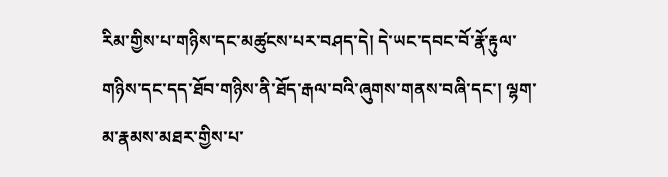རིམ་གྱིས་པ་གཉིས་དང་མཚུངས་པར་བཤད་དེ། དེ་ཡང་དབང་བོ་རྣོ་རྟུལ་གཉིས་དང་དད་ཐོབ་གཉིས་ནི་ཐོད་རྒལ་བའི་ཞུགས་གནས་བཞི་དང་། ལྷག་མ་རྣམས་མཐར་གྱིས་པ་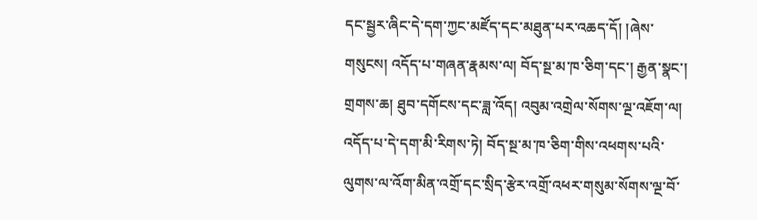དང་སྦྱར་ཞིང་དེ་དག་ཀྱང་མཛོད་དང་མཐུན་པར་འཆད་དོ། །ཞེས་གསུངས། འདོད་པ་གཞན་རྣམས་ལ། བོད་སྔ་མ་ཁ་ཅིག་དང་། རྒྱན་སྣང་། གྲགས་ཆ། ཐུབ་དགོངས་དང་ཟླ་འོད། འབུམ་འགྲེལ་སོགས་ལྔ་འཇོག་ལ། འདོད་པ་དེ་དག་མི་རིགས་ཏེ། བོད་སྔ་མ་ཁ་ཅིག་གིས་འཕགས་པའི་ལུགས་ལ་འོག་མིན་འགྲོ་དང་སྲིད་རྩེར་འགྲོ་འཕར་གསུམ་སོགས་ལྔ་བོ་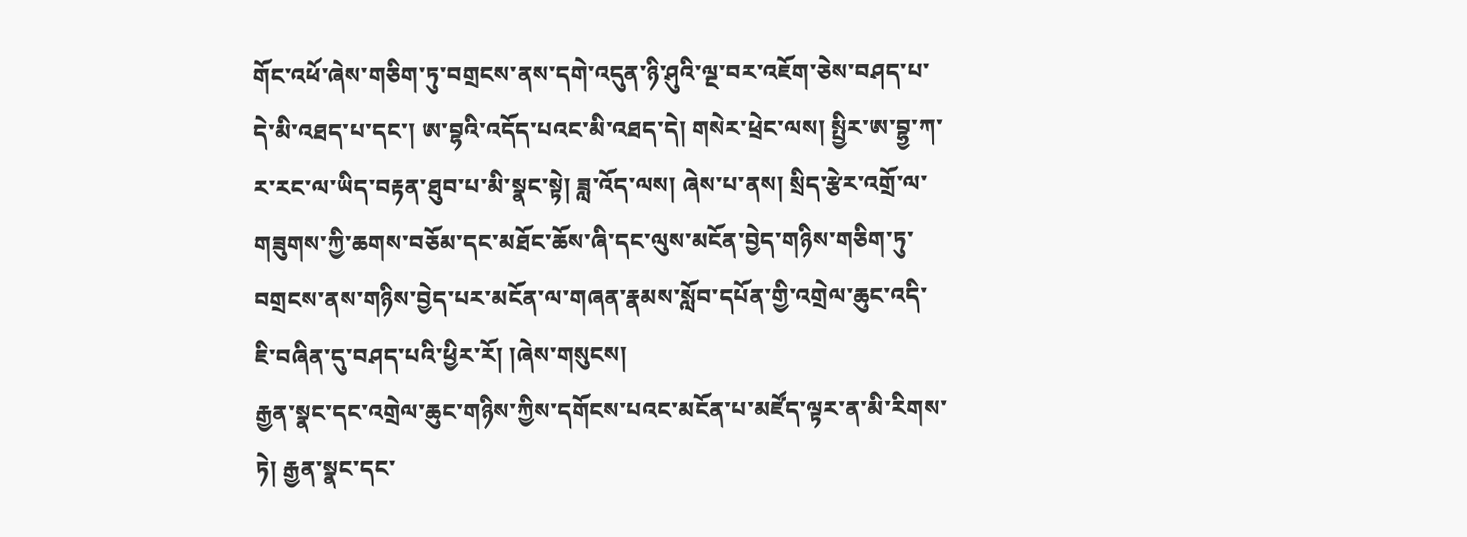གོང་འཕོ་ཞེས་གཅིག་ཏུ་བགྲངས་ནས་དགེ་འདུན་ཉི་ཤུའི་ལྔ་བར་འཇོག་ཅེས་བཤད་པ་དེ་མི་འཐད་པ་དང་། ཨ་བྷའི་འདོད་པའང་མི་འཐད་དེ། གསེར་ཕྲེང་ལས། སྤྱིར་ཨ་བྷྱ་ཀ་ར་རང་ལ་ཡིད་བརྟན་ཐུབ་པ་མི་སྣང་སྟེ། ཟླ་འོད་ལས། ཞེས་པ་ནས། སྲིད་རྩེར་འགྲོ་ལ་གཟུགས་ཀྱི་ཆགས་བཅོམ་དང་མཐོང་ཆོས་ཞི་དང་ལུས་མངོན་བྱེད་གཉིས་གཅིག་ཏུ་བགྲངས་ནས་གཉིས་བྱེད་པར་མངོན་ལ་གཞན་རྣམས་སློབ་དཔོན་གྱི་འགྲེལ་ཆུང་འདི་ཇི་བཞིན་དུ་བཤད་པའི་ཕྱིར་རོ། །ཞེས་གསུངས།
རྒྱན་སྣང་དང་འགྲེལ་ཆུང་གཉིས་ཀྱིས་དགོངས་པའང་མངོན་པ་མཛོད་ལྟར་ན་མི་རིགས་ཏེ། རྒྱན་སྣང་དང་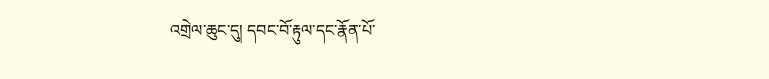འགྲེལ་ཆུང་དུ། དབང་བོ་རྟུལ་དང་རྣོན་པོ་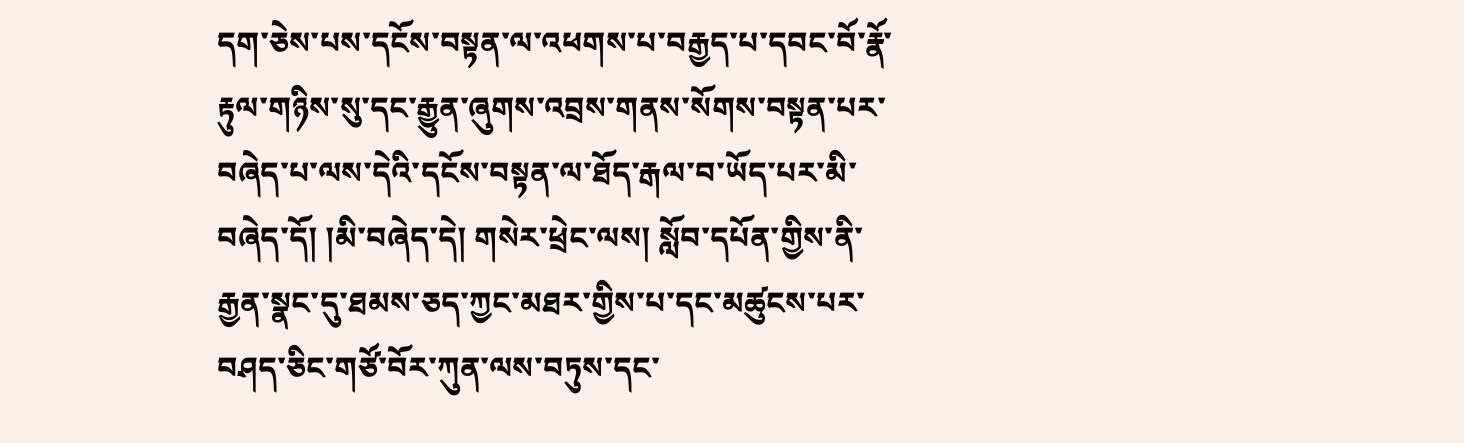དག་ཅེས་པས་དངོས་བསྟན་ལ་འཕགས་པ་བརྒྱད་པ་དབང་བོ་རྣོ་རྟུལ་གཉིས་སུ་དང་རྒྱུན་ཞུགས་འབྲས་གནས་སོགས་བསྟན་པར་བཞེད་པ་ལས་དེའི་དངོས་བསྟན་ལ་ཐོད་རྒལ་བ་ཡོད་པར་མི་བཞེད་དོ། །མི་བཞེད་དེ། གསེར་ཕྲེང་ལས། སློབ་དཔོན་གྱིས་ནི་རྒྱན་སྣང་དུ་ཐམས་ཅད་ཀྱང་མཐར་གྱིས་པ་དང་མཚུངས་པར་བཤད་ཅིང་གཙོ་བོར་ཀུན་ལས་བཏུས་དང་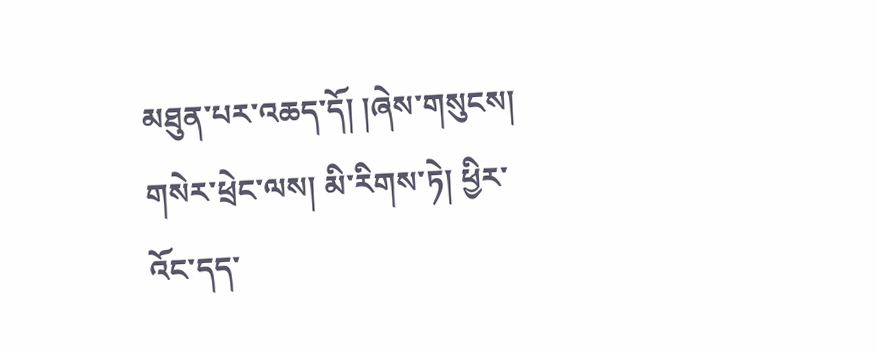མཐུན་པར་འཆད་དོ། །ཞེས་གསུངས། གསེར་ཕྲེང་ལས། མི་རིགས་ཏེ། ཕྱིར་འོང་དད་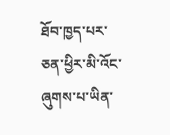ཐོབ་ཁྱད་པར་ཅན་ཕྱིར་མི་འོང་ཞུགས་པ་ཡིན་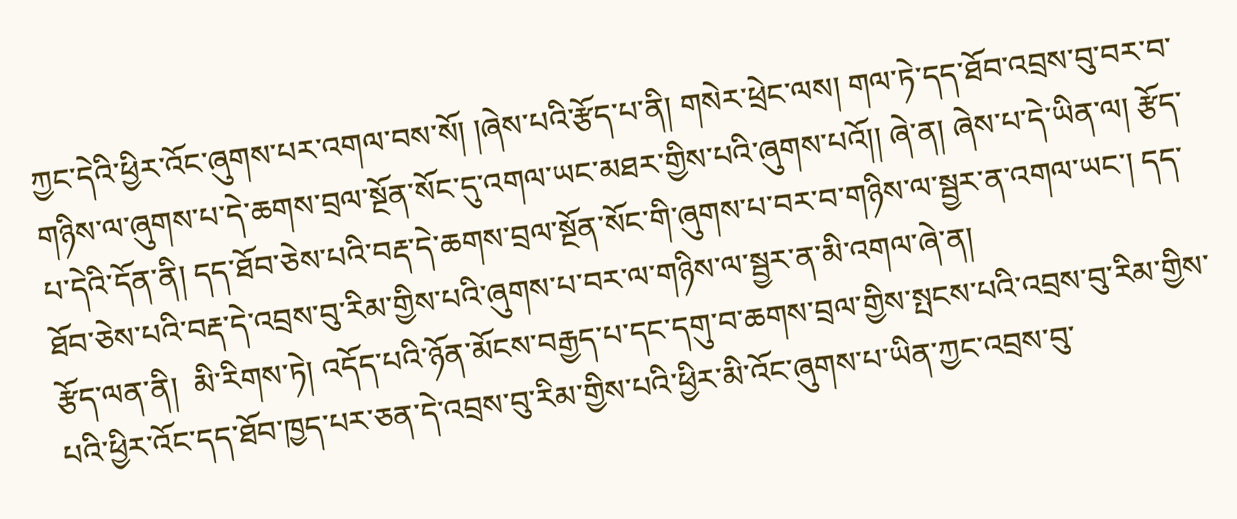ཀྱང་དེའི་ཕྱིར་འོང་ཞུགས་པར་འགལ་བས་སོ། །ཞེས་པའི་རྩོད་པ་ནི། གསེར་ཕྲེང་ལས། གལ་ཏེ་དད་ཐོབ་འབྲས་བུ་བར་བ་གཉིས་ལ་ཞུགས་པ་དེ་ཆགས་བྲལ་སྔོན་སོང་དུ་འགལ་ཡང་མཐར་གྱིས་པའི་ཞུགས་པའོ།། ཞེ་ན། ཞེས་པ་དེ་ཡིན་ལ། རྩོད་པ་དེའི་དོན་ནི། དད་ཐོབ་ཅེས་པའི་བརྡ་དེ་ཆགས་བྲལ་སྔོན་སོང་གི་ཞུགས་པ་བར་བ་གཉིས་ལ་སྦྱར་ན་འགལ་ཡང་། དད་ཐོབ་ཅེས་པའི་བརྡ་དེ་འབྲས་བུ་རིམ་གྱིས་པའི་ཞུགས་པ་བར་ལ་གཉིས་ལ་སྦྱར་ན་མི་འགལ་ཞེ་ན།
རྩོད་ལན་ནི།  མི་རིགས་ཏེ། འདོད་པའི་ཉོན་མོངས་བརྒྱད་པ་དང་དགུ་བ་ཆགས་བྲལ་གྱིས་སྤངས་པའི་འབྲས་བུ་རིམ་གྱིས་པའི་ཕྱིར་འོང་དད་ཐོབ་ཁྱད་པར་ཅན་དེ་འབྲས་བུ་རིམ་གྱིས་པའི་ཕྱིར་མི་འོང་ཞུགས་པ་ཡིན་ཀྱང་འབྲས་བུ་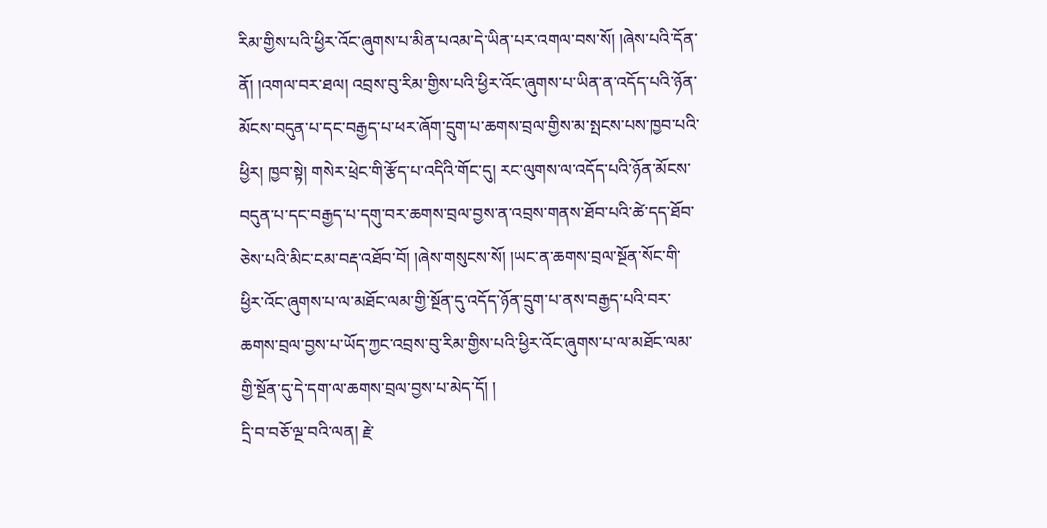རིམ་གྱིས་པའི་ཕྱིར་འོང་ཞུགས་པ་མིན་པའམ་དེ་ཡིན་པར་འགལ་བས་སོ། །ཞེས་པའི་དོན་ནོ། །འགལ་བར་ཐལ། འབྲས་བུ་རིམ་གྱིས་པའི་ཕྱིར་འོང་ཞུགས་པ་ཡིན་ན་འདོད་པའི་ཉོན་མོངས་བདུན་པ་དང་བརྒྱད་པ་ཕར་ཞོག་དྲུག་པ་ཆགས་བྲལ་གྱིས་མ་སྤངས་པས་ཁྱབ་པའི་ཕྱིར། ཁྱབ་སྟེ། གསེར་ཕྲེང་གི་རྩོད་པ་འདིའི་གོང་དུ། རང་ལུགས་ལ་འདོད་པའི་ཉོན་མོངས་བདུན་པ་དང་བརྒྱད་པ་དགུ་བར་ཆགས་བྲལ་བྱས་ན་འབྲས་གནས་ཐོབ་པའི་ཚེ་དད་ཐོབ་ཅེས་པའི་མིང་ངམ་བརྡ་འཐོབ་བོ། །ཞེས་གསུངས་སོ། །ཡང་ན་ཆགས་བྲལ་སྔོན་སོང་གི་ཕྱིར་འོང་ཞུགས་པ་ལ་མཐོང་ལམ་གྱི་སྔོན་དུ་འདོད་ཉོན་དྲུག་པ་ནས་བརྒྱད་པའི་བར་ཆགས་བྲལ་བྱས་པ་ཡོད་ཀྱང་འབྲས་བུ་རིམ་གྱིས་པའི་ཕྱིར་འོང་ཞུགས་པ་ལ་མཐོང་ལམ་གྱི་སྔོན་དུ་དེ་དག་ལ་ཆགས་བྲལ་བྱས་པ་མེད་དོ། །
དྲི་བ་བཅོ་ལྔ་བའི་ལན། རྗེ་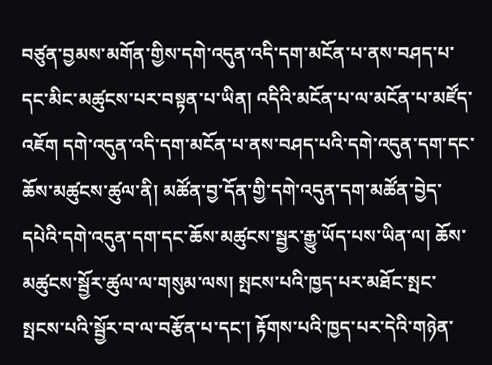བཙུན་བྱམས་མགོན་གྱིས་དགེ་འདུན་འདི་དག་མངོན་པ་ནས་བཤད་པ་དང་མིང་མཚུངས་པར་བསྟན་པ་ཡིན། འདིའི་མངོན་པ་ལ་མངོན་པ་མཛོད་འཇོག དགེ་འདུན་འདི་དག་མངོན་པ་ནས་བཤད་པའི་དགེ་འདུན་དག་དང་ཆོས་མཚུངས་ཚུལ་ནི། མཚོན་བྱ་དོན་གྱི་དགེ་འདུན་དག་མཚོན་བྱེད་དཔེའི་དགེ་འདུན་དག་དང་ཆོས་མཚུངས་སྦྱར་རྒྱུ་ཡོད་པས་ཡིན་ལ། ཆོས་མཚུངས་སྦྱོར་ཚུལ་ལ་གསུམ་ལས། སྤངས་པའི་ཁྱད་པར་མཐོང་སྤང་སྤངས་པའི་སྦྱོར་བ་ལ་བརྩོན་པ་དང་། རྟོགས་པའི་ཁྱད་པར་དེའི་གཉེན་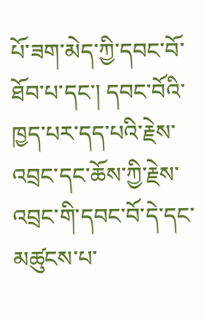པོ་ཟག་མེད་ཀྱི་དབང་བོ་ཐོབ་པ་དང་། དབང་བོའི་ཁྱད་པར་དད་པའི་རྗེས་འབྲང་དང་ཆོས་ཀྱི་རྗེས་འབྲང་གི་དབང་བོ་དེ་དང་མཚུངས་པ་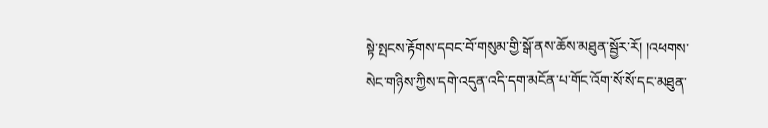སྟེ་སྤངས་རྟོགས་དབང་བོ་གསུམ་གྱི་སྒོ་ནས་ཆོས་མཐུན་སྦྱོར་རོ། །འཕགས་སེང་གཉིས་ཀྱིས་དགེ་འདུན་འདི་དག་མངོན་པ་གོང་འོག་སོ་སོ་དང་མཐུན་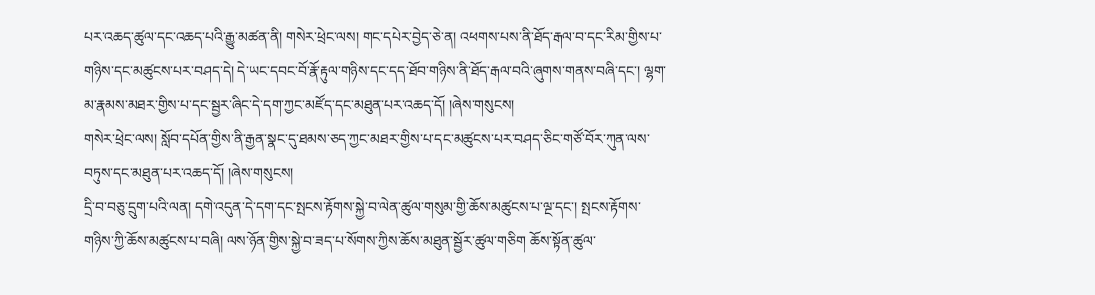པར་འཆད་ཚུལ་དང་འཆད་པའི་རྒྱུ་མཚན་ནི། གསེར་ཕྲེང་ལས། གང་དཔེར་བྱེད་ཅེ་ན། འཕགས་པས་ནི་ཐོད་རྒལ་བ་དང་རིམ་གྱིས་པ་གཉིས་དང་མཚུངས་པར་བཤད་དེ། དེ་ཡང་དབང་བོ་རྣོ་རྟུལ་གཉིས་དང་དད་ཐོབ་གཉིས་ནི་ཐོད་རྒལ་བའི་ཞུགས་གནས་བཞི་དང་། ལྷག་མ་རྣམས་མཐར་གྱིས་པ་དང་སྦྱར་ཞིང་དེ་དག་ཀྱང་མཛོད་དང་མཐུན་པར་འཆད་དོ། །ཞེས་གསུངས།
གསེར་ཕྲེང་ལས། སློབ་དཔོན་གྱིས་ནི་རྒྱན་སྣང་དུ་ཐམས་ཅད་ཀྱང་མཐར་གྱིས་པ་དང་མཚུངས་པར་བཤད་ཅིང་གཙོ་བོར་ཀུན་ལས་བཏུས་དང་མཐུན་པར་འཆད་དོ། །ཞེས་གསུངས།
དྲི་བ་བཅུ་དྲུག་པའི་ལན། དགེ་འདུན་དེ་དག་དང་སྤངས་རྟོགས་སྐྱེ་བ་ལེན་ཚུལ་གསུམ་གྱི་ཆོས་མཚུངས་པ་ལྔ་དང་། སྤངས་རྟོགས་གཉིས་ཀྱི་ཆོས་མཚུངས་པ་བཞི། ལས་ཉོན་གྱིས་སྐྱེ་བ་ཟད་པ་སོགས་ཀྱིས་ཆོས་མཐུན་སྦྱོར་ཚུལ་གཅིག ཆོས་སྟོན་ཚུལ་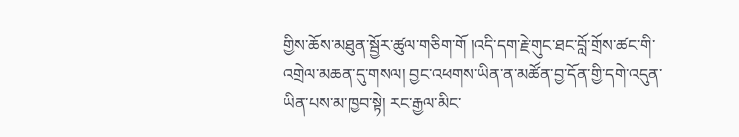གྱིས་ཆོས་མཐུན་སྦྱོར་ཚུལ་གཅིག་གོ །འདི་དག་རྗེ་གུང་ཐང་བློ་གྲོས་ཚང་གི་འགྲེལ་མཆན་དུ་གསལ། བྱང་འཕགས་ཡིན་ན་མཚོན་བྱ་དོན་གྱི་དགེ་འདུན་ཡིན་པས་མ་ཁྱབ་སྟེ། རང་རྒྱལ་མིང་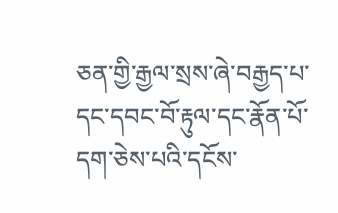ཅན་གྱི་རྒྱལ་སྲས་ཞེ་བརྒྱད་པ་དང་དབང་བོ་རྟུལ་དང་རྣོན་པོ་དག་ཅེས་པའི་དངོས་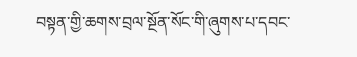བསྟན་གྱི་ཆགས་བྲལ་སྔོན་སོང་གི་ཞུགས་པ་དབང་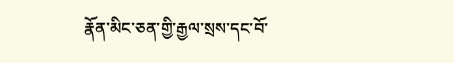རྣོན་མིང་ཅན་གྱི་རྒྱལ་སྲས་དང་བོ་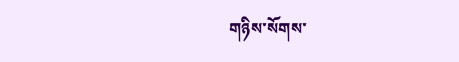གཉིས་སོགས་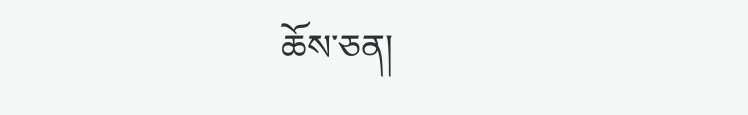ཆོས་ཅན།